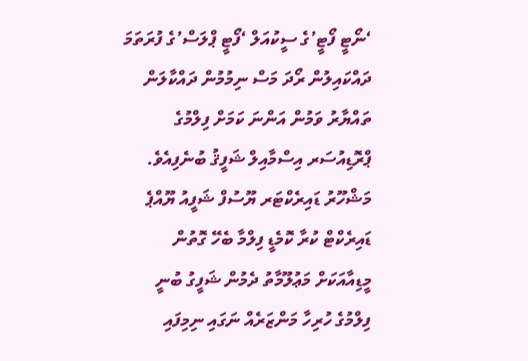‘ނޯޓީ ފޯޓީ’ގެ ސީކުއަލް ‘ފޯޓީ ޕްލަސް’ގެ ފުރަތަމަ ދައްކައިލުން ރޯދަ މަސް ނިމުމުން ދައްކާލަން ތައްޔާރު ވަމުން އަންނަ ކަމަށް ފިލްމުގެ ޕްރޮޑިއުސަރ އިސްމާއިލް ޝަފީޤު ބުނެފިއެވެ.
މަޝްހޫރު ޑައިރެކްޓަރ ޔޫސުފް ޝަފީއު ޔޫއްޕެ ޑައިރެކްޓް ކުރާ ކޮމެޑީ ފިލްމާ ބެހޭ ގޮތުން މީޑިއާއަކަށް މަޢުލޫމާތު ދެމުން ޝަފީގު ބުނީ ފިލްމުގެ ހުރިހާ މަންޒަރެއް ނަގައި ނިމިފައި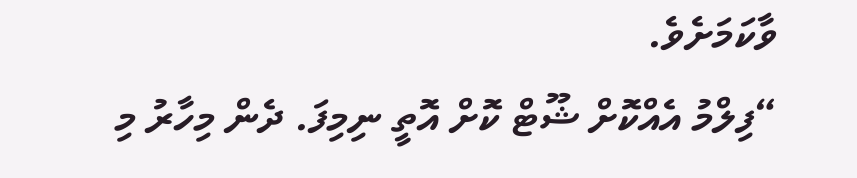ވާކަމަށެވެ.
“ފިލްމު އެއްކޮށް ޝޫޓް ކޮށް އޮތީ ނިމިފަ. ދެން މިހާރު މި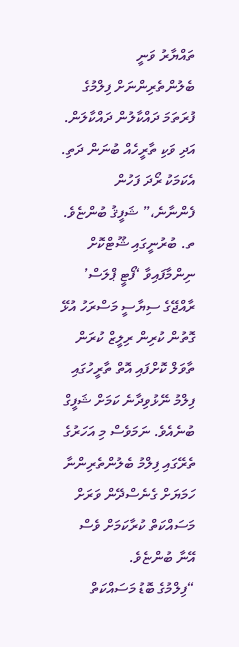ތައްޔާރު ވަނީ ބެލުންތެރިންނަށް ފިލްމުގެ ފުރަތަމަ ދައްކާލުން ދައްކާލަން. އަދި ވަކި ތާރީހެއް ބުނަން ދަތި. އެކަމަކު ރޯދަ ފަހުން ފެންނާނެ،” ޝަފީޤު ބުންޏެވެ.
ތ. ބުރުނީގައި ޝޫޓްކޮށް ނިންމާފައިވާ ‘ފޯޓީ ޕްލަސް’ ރާއްޖޭގެ ސިޔާސީ މަސްރަހު އުޅޭ ގޮތުން ކުރިން ރިލީޒް ކުރަން ތާވަލް ކޮށްފައި އޮތް ތާރީހުގައި ފިލްމު ނޭޅުވިދާނެ ކަމަށް ޝަފީގް ބުނެއެވެ. ނަމަވެސް މި އަހަރުގެ ތެރޭގައި ފިލްމު ބެލުންތެރިންނާ ހަމަޔަށް ގެނެސްދޭން ވަރަށް މަސައްކަތް ކުރާކަމަށް ވެސް އޭނާ ބުންޏެވެ.
“ފިލްމުގެ ބޮޑު މަސައްކަތް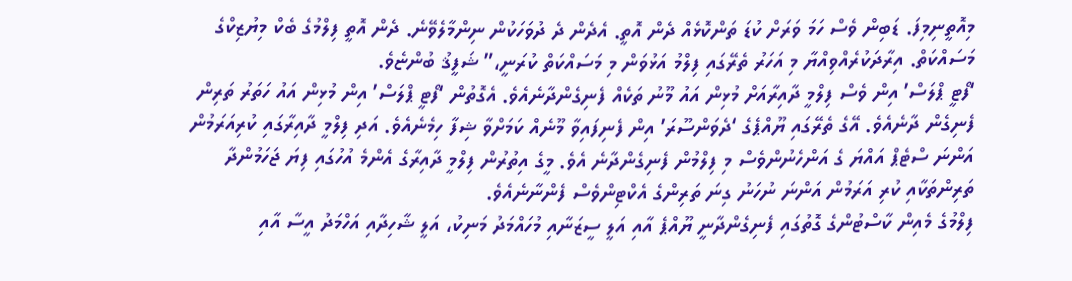މިއޮތީނިމިފަ. ޑަބިން ވެސް ހަމަ ވަރަށް ކުޑަ ތަންކޮޅެއް ދެން އޮތީ. އެދެން ދެ ދުވަހަކުން ނިންމާލެވޭނެ. ދެން އޮތީ ފިލްމުގެ ބެކް މިޔުޒިކްގެ މަސައްކަތް. އިރާދަކުރެއްވިއްޔާ މި އަހަރު ތެރޭގައި ފިލްމު އަޅުވަން މި މަސައްކަތް ކުރަނީ،” ޝަފީޤު ބުންޏެވެ.
‘ފޯޓީ ޕްލަސް’ އިން ވެސް ފިލްމީ ދާއިރާއަށް މުޅިން އައު މޫނު ތަކެއް ފެނިގެންދާނެއެވެ. އެގޮތުން ‘ފޯޓީ ޕްލަސް’ އިން މުޅިން އައު ހަތަރު ތަރިން ފެނިގެން ދާނެއެވެ. އޭގެ ތެރޭގައި ޔޫއްޕެގެ ‘ދެވަންސޫރަ’ އިން ފެނިފައިވާ މޫނެއް ކަމަށްވާ ޝިފާ ހިމެނެއެވެ. އަދި ފިލްމީ ދާއިރާގައި ކުރިއަރަމުން އަންނަ ސްޓެޕް އައްޔަ ގެ އަންހެނުންވެސް މި ފިލްމުން ފެނިގެންދާނެ އެވެ. މީގެ އިތުރުން ފިލްމީ ދާއިރާގެ އެންމެ އުހުގައި ފިޔަ ޖަހަމުންދާ ތަރިންތަކާއި ކުރި އަރަމުން އަންނަ ނުހަނު ގިނަ ތަރިންގެ އެކްޓިންވެސް ފެންނާނެއެވެ.
ފިލްމުގެ މެއިން ކާސްޓުންގެ ގޮތުގައި ފެނިގެންދާނީ ޔޫއްޕެ އާއި އަލީ ސީޒަނާއި މުހައްމަދު މަނިކު، އަލީ ޝާހިދާއި އަހްމަދު އީސާ އާއި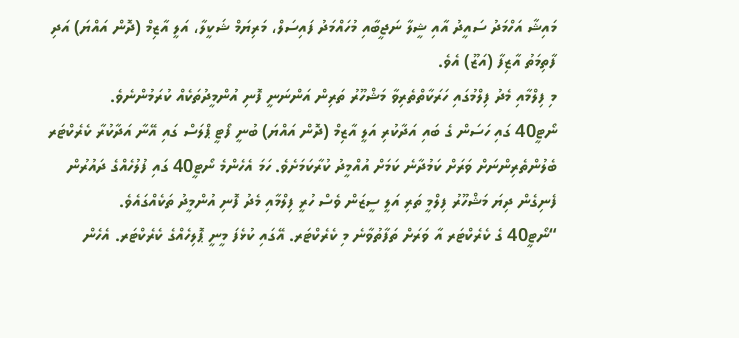މައިޝާ އަހްމަދު ސައީދު އާއި ޝީލާ ނަޖީބާއި މުހައްމަދު ފައިސަލް، މަރިޔަމް ޝަކީލާ، އަލީ އާޒިމް (ދޮން އައްޔަ) އަދި ފާތިމަތު އާޒިފާ (އަޒޫ) އެވެ.
މި ފިލްމާއި މެދު ފިލްމުގައި ހަރަކާތްތެރިވާ މަޝްހޫރު ތަރިން އަންނަނީ ފޮނި އުންމީދުތަކެއް ކުރަމުންނެވެ.
ނޯޓީ40 ގައި ހަސަން ގެ ބައި އަދާކުރި އަލީ އާޒިމް (ދޮން އައްޔަ) ބުނީ ފޯޓީ ޕްލަސް ގައި އޭނާ އަދާކުރާ ކެރެކްޓަރ ބެލުންތެރިންނަށް ވަރަށް ކަމުދާނެ ކަމަށް އުއްމީދު ކުރާކަމަށެވެ. ހަމަ އެހެންމެ ނޯޓީ40 ގައި ފުލުހެއްގެ ދައުރުން ފެނިގެން ދިޔަ މަޝްހޫރު ފިލްމީ ތަރި އަލީ ސީޒަން ވެސް ހުރީ ފިލްމާއި މެދު ފޮނި އުންމީދު ތަކެއްގައެވެ.
“ނޯޓީ40 ގެ ކެރެކްޓަރ އާ ވަރަށް ތަފާތުވާނެ މި ކެރެކްޓަރ. އޭގައި ކުޅެފަ މީނީ ޕޮލިހެއްގެ ކެރެކްޓަރ. އެހެން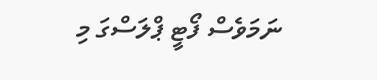ނަމަވެސް ފޯޓީ ޕްލަސްގަ މި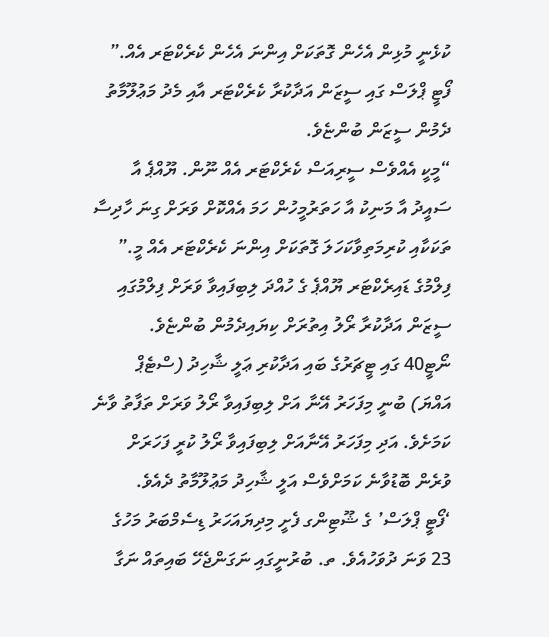ކުޅެނީ މުޅިން އެހެން ގޮތަކަށް އިންނަ އެހެން ކެރެކްޓަރ އެއް.” ފޯޓީ ޕްލަސް ގައި ސީޒަން އަދާކުރާ ކެރެކްޓަރ އާއި މެދު މަޢުލޫމާތު ދެމުން ސީޒަން ބުންޏެވެ.
“މީކީ އެއްވެސް ސީރިއަސް ކެރެކްޓަރ އެއް ނޫން. ޔޫއްޕެ އާ ސައީދު އާ މަނިކު އާ ހަތަރުމީހުން ހަމަ އެއްކޮށް ވަރަށް ގިނަ ހާދިސާ ތަކަކާއި ކުރިމަތިވާކަހަލަ ގޮތަކަށް އިންނަ ކެރެކްޓަރ އެއް މީ.” ފިލްމުގެ ޑައިރެކްޓަރ ޔޫއްޕެ ގެ ހުއްދަ ލިބިފައިވާ ވަރަށް ފިލްމުގައި ސީޒަން އަދާކުރާ ރޯލު އިތުރަށް ކިޔައިދެމުން ބުންޏެވެ.
ނޯޓީ40 ގައި ޓީޗަރުގެ ބައި އަދާކުރި ޢަލީ ޝާހިދު (ސްޓެޕް އައްޔަ) ބުނީ މިފަހަރު އޭނާ އަށް ލިބިފައިވާ ރޯލު ވަރަށް ތަފާތު ވާނެ ކަމަށެވެ. އަދި މިފަހަރު އޭނާއަށް ލިބިފައިވާ ރޯލު ކުރީ ފަހަރަށް ވުރެން ބޮޑުވާނެ ކަމަށްވެސް އަލީ ޝާހިދު މަޢުލޫމާތު ދެއެވެ.
‘ފޯޓީ ޕްލަސް’ ގެ ޝޫޓިންގ ފެށީ މިދިޔައަހަރު ޑިސެމްބަރު މަހުގެ 23 ވަނަ ދުވަހުއެވެ. ތ. ބުރުނީގައި ނަގަންޖެހޭ ބައިތައް ނަގާ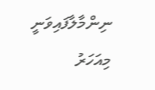ނިންމާލާފައިވަނީ މިއަހަރު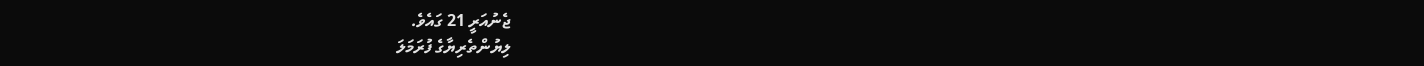ޖެނުއަރީ 21 ގައެވެ.
ލިޔުންތެރިޔާގެ ފުރަމަލަ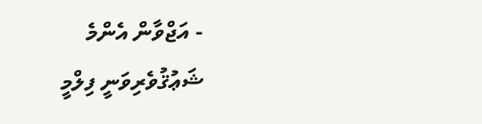- އަޖްވާން އެންމެ ޝަޢުޤުވެރިވަނީ ފިލްމީ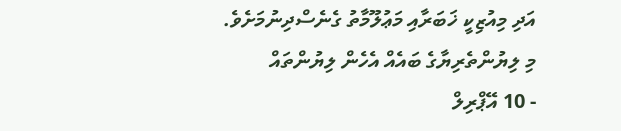އަދި މިއުޒިކީ ޚަބަރާއި މަޢުލޫމާތު ގެނެސްދިނުމަށެވެ.
މި ލިޔުންތެރިޔާގެ ބައެއް އެހެން ލިޔުންތައް
- 10 އޭޕްރިލް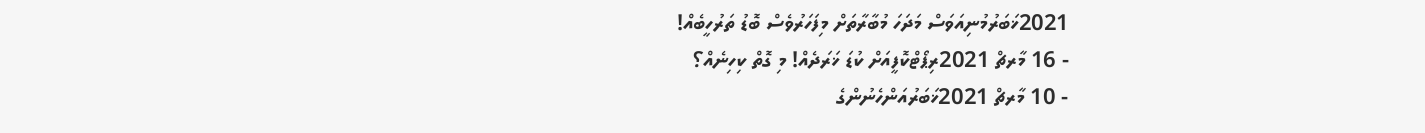2021ޚަބަރުމުނިއަވަސް މަދަހަ މުބާރާތަށް މިފަހަރުވެސް ބޮޑު ތަރުހީބެއް!
- 16 މާރޗް 2021ރިޕޯޓްކޮފީއަށް ކުޑަ ޚަރަދެއް! މި ގޮތް ކިހިނެއް؟
- 10 މާރޗް 2021ޚަބަރުއަންހެނުންގެ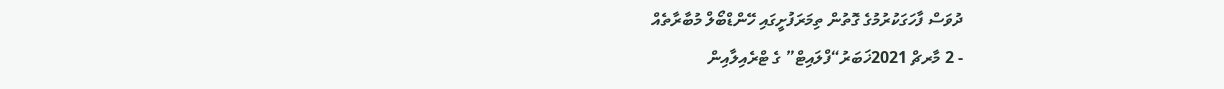ދުވަސް ފާހަގަކުރުމުގެ ގޮތުން ތިމަރަފުށީގައި ހޭންޑްބޯލް މުބާރާތެއް
- 2 މާރޗް 2021ޚަބަރު“ފްލައިޓް” ގެ ޓްރެއިލާއިން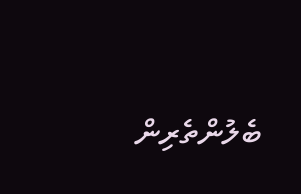ބެލުންތެރިން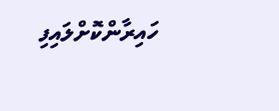ހައިރާންކޮށްލައިފި